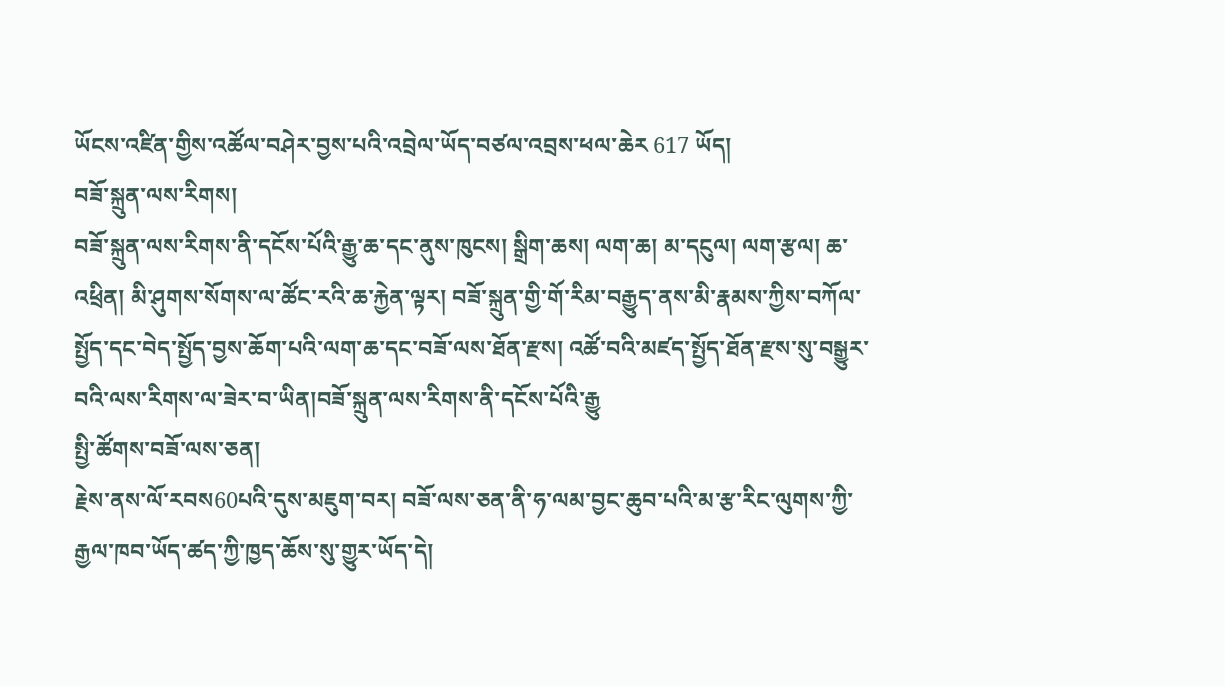ཡོངས་འཛིན་གྱིས་འཚོལ་བཤེར་བྱས་པའི་འབྲེལ་ཡོད་བཙལ་འབྲས་ཕལ་ཆེར 617 ཡོད།
བཟོ་སྐྲུན་ལས་རིགས།
བཟོ་སྐྲུན་ལས་རིགས་ནི་དངོས་པོའི་རྒྱུ་ཆ་དང་ནུས་ཁུངས། སྒྲིག་ཆས། ལག་ཆ། མ་དངུལ། ལག་རྩལ། ཆ་འཕྲིན། མི་ཤུགས་སོགས་ལ་ཚོང་རའི་ཆ་རྐྱེན་ལྟར། བཟོ་སྐྲུན་གྱི་གོ་རིམ་བརྒྱུད་ནས་མི་རྣམས་ཀྱིས་བཀོལ་སྤྱོད་དང་བེད་སྤྱོད་བྱས་ཆོག་པའི་ལག་ཆ་དང་བཟོ་ལས་ཐོན་རྫས། འཚོ་བའི་མཛད་སྤྱོད་ཐོན་རྫས་སུ་བསྒྱུར་བའི་ལས་རིགས་ལ་ཟེར་བ་ཡིན།བཟོ་སྐྲུན་ལས་རིགས་ནི་དངོས་པོའི་རྒྱུ
སྤྱི་ཚོགས་བཟོ་ལས་ཅན།
རྗེས་ནས་ལོ་རབས60པའི་དུས་མཇུག་བར། བཟོ་ལས་ཅན་ནི་ཧ་ལམ་བྱང་ཆུབ་པའི་མ་རྩ་རིང་ལུགས་ཀྱི་རྒྱལ་ཁབ་ཡོད་ཚད་ཀྱི་ཁྱད་ཆོས་སུ་གྱུར་ཡོད་དེ།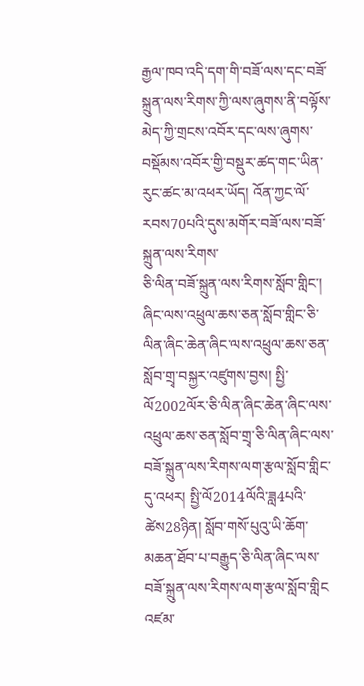རྒྱལ་ཁབ་འདི་དག་གི་བཟོ་ལས་དང་བཟོ་སྐྲུན་ལས་རིགས་ཀྱི་ལས་ཞུགས་ནི་བལྟོས་མེད་ཀྱི་གྲངས་འབོར་དང་ལས་ཞུགས་བསྡོམས་འབོར་གྱི་བསྡུར་ཚད་གང་ཡིན་རུང་ཚང་མ་འཕར་ཡོད། འོན་ཀྱང་ལོ་རབས70པའི་དུས་མགོར་བཟོ་ལས་བཟོ་སྐྲུན་ལས་རིགས་
ཅི་ལིན་བཟོ་སྐྲུན་ལས་རིགས་སློབ་གླིང་།
ཞིང་ལས་འཕྲུལ་ཆས་ཅན་སློབ་གླིང་ཅི་ལིན་ཞིང་ཆེན་ཞིང་ལས་འཕྲུལ་ཆས་ཅན་སློབ་གྲྭ་བསྐྱར་འཛུགས་བྱས། སྤྱི་ལོ2002ལོར་ཅི་ལིན་ཞིང་ཆེན་ཞིང་ལས་འཕྲུལ་ཆས་ཅན་སློབ་གྲྭ་ཅི་ལིན་ཞིང་ལས་བཟོ་སྐྲུན་ལས་རིགས་ལག་རྩལ་སློབ་གླིང་དུ་འཕར། སྤྱི་ལོ2014ལོའི་ཟླ4པའི་ཚེས28ཉིན། སློབ་གསོ་པུའུ་ཡི་ཆོག་མཆན་ཐོབ་པ་བརྒྱུད་ཅི་ལིན་ཞིང་ལས་བཟོ་སྐྲུན་ལས་རིགས་ལག་རྩལ་སློབ་གླིང
འཛམ་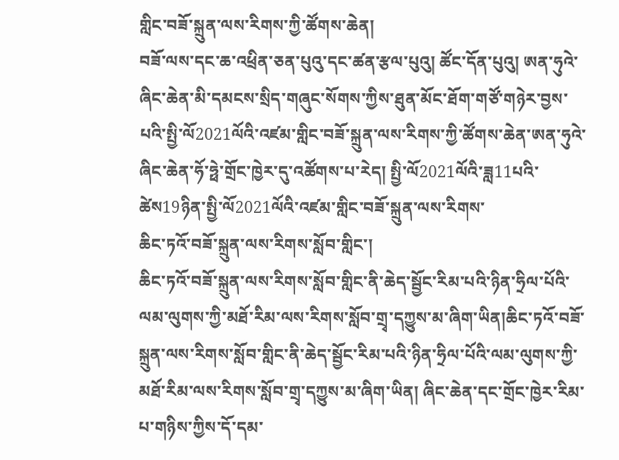གླིང་བཟོ་སྐྲུན་ལས་རིགས་ཀྱི་ཚོགས་ཆེན།
བཟོ་ལས་དང་ཆ་འཕྲིན་ཅན་པུའུ་དང་ཚན་རྩལ་པུའུ། ཚོང་དོན་པུའུ། ཨན་ཧུའེ་ཞིང་ཆེན་མི་དམངས་སྲིད་གཞུང་སོགས་ཀྱིས་ཐུན་མོང་ཐོག་གཙོ་གཉེར་བྱས་པའི་སྤྱི་ལོ2021ལོའི་འཛམ་གླིང་བཟོ་སྐྲུན་ལས་རིགས་ཀྱི་ཚོགས་ཆེན་ཨན་ཧུའེ་ཞིང་ཆེན་ཧོ་ཧྥེ་གྲོང་ཁྱེར་དུ་འཚོགས་པ་རེད། སྤྱི་ལོ2021ལོའི་ཟླ11པའི་ཚེས19ཉིན་སྤྱི་ལོ2021ལོའི་འཛམ་གླིང་བཟོ་སྐྲུན་ལས་རིགས་
ཆིང་ཏའོ་བཟོ་སྐྲུན་ལས་རིགས་སློབ་གླིང་།
ཆིང་ཏའོ་བཟོ་སྐྲུན་ལས་རིགས་སློབ་གླིང་ནི་ཆེད་སྦྱོང་རིམ་པའི་ཉིན་ཧྲིལ་པོའི་ལམ་ལུགས་ཀྱི་མཐོ་རིམ་ལས་རིགས་སློབ་གྲྭ་དཀྱུས་མ་ཞིག་ཡིན།ཆིང་ཏའོ་བཟོ་སྐྲུན་ལས་རིགས་སློབ་གླིང་ནི་ཆེད་སྦྱོང་རིམ་པའི་ཉིན་ཧྲིལ་པོའི་ལམ་ལུགས་ཀྱི་མཐོ་རིམ་ལས་རིགས་སློབ་གྲྭ་དཀྱུས་མ་ཞིག་ཡིན། ཞིང་ཆེན་དང་གྲོང་ཁྱེར་རིམ་པ་གཉིས་ཀྱིས་དོ་དམ་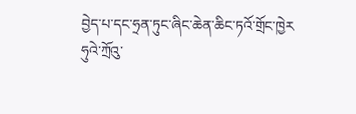བྱེད་པ་དང་ཧྲན་ཏུང་ཞིང་ཆེན་ཆིང་ཏའོ་གྲོང་ཁྱེར
ཧུའེ་ཀྲོའུ་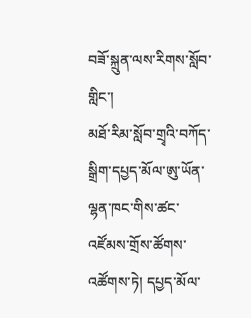བཟོ་སྐྲུན་ལས་རིགས་སློབ་གླིང་།
མཐོ་རིམ་སློབ་གྲྭའི་བཀོད་སྒྲིག་དཔྱད་མོལ་ཨུ་ཡོན་ལྷན་ཁང་གིས་ཚང་འཛོམས་གྲོས་ཚོགས་འཚོགས་ཏེ། དཔྱད་མོལ་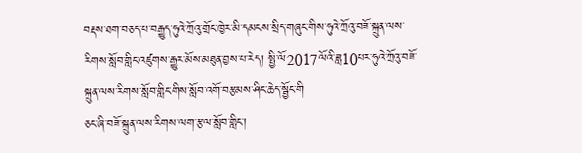བརྡས་ཐག་བཅད་པ་བརྒྱུད་ཧུའེ་ཀྲོའུ་གྲོང་ཁྱེར་མི་དམངས་སྲིད་གཞུང་གིས་ཧུའེ་ཀྲོའུ་བཟོ་སྐྲུན་ལས་རིགས་སློབ་གླིང་འཛུགས་རྒྱུར་མོས་མཐུན་བྱས་པ་རེད། སྤྱི་ལོ2017ལོའི་ཟླ10པར་ཧུའེ་ཀྲོའུ་བཟོ་སྐྲུན་ལས་རིགས་སློབ་གླིང་གིས་སློབ་འགོ་བརྩམས་ཤིང་ཆེད་སྦྱོང་གི
ཅང་ཞི་བཟོ་སྐྲུན་ལས་རིགས་ལག་རྩལ་སློབ་གླིང་།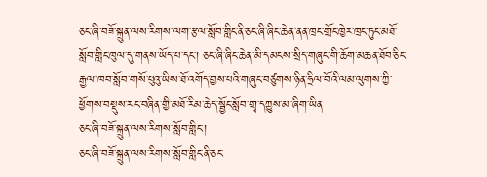ཅང་ཞི་བཟོ་སྐྲུན་ལས་རིགས་ལག་རྩལ་སློབ་གླིང་ནི་ཅང་ཞི་ཞིང་ཆེན་ནན་ཁྲང་གྲོང་ཁྱེར་ཁྲང་ཏུང་མཐོ་སློབ་གླིང་ཁུལ་དུ་གནས་ཡོད་པ་དང་། ཅང་ཞི་ཞིང་ཆེན་མི་དམངས་སྲིད་གཞུང་གི་ཆོག་མཆན་ཐོབ་ཅིང་རྒྱལ་ཁབ་སློབ་གསོ་པུའུ་ཡིས་ཐོ་འགོད་བྱས་པའི་གཞུང་བཙུགས་ཉིན་ཧྲིལ་བོའི་ལམ་ལུགས་ཀྱི་ཕྱོགས་བསྡུས་རང་བཞིན་གྱི་མཐོ་རིམ་ཆེད་སྦྱོང་སློབ་གྲྭ་དཀྱུས་མ་ཞིག་ཡིན
ཅང་ཞི་བཟོ་སྐྲུན་ལས་རིགས་སློབ་གླིང་།
ཅང་ཞི་བཟོ་སྐྲུན་ལས་རིགས་སློབ་གླིང་ནི་ཅང་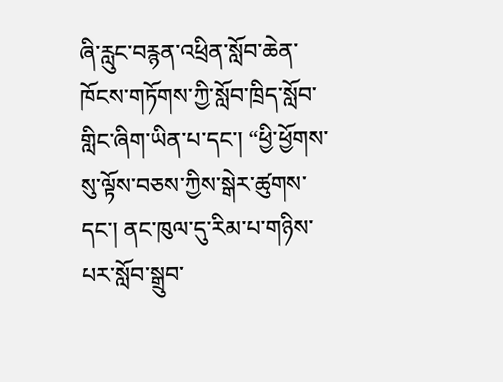ཞི་རླུང་བརྙན་འཕྲིན་སློབ་ཆེན་ཁོངས་གཏོགས་ཀྱི་སློབ་ཁྲིད་སློབ་གླིང་ཞིག་ཡིན་པ་དང་། “ཕྱི་ཕྱོགས་སུ་ལྟོས་བཅས་ཀྱིས་སྒེར་ཚུགས་དང་། ནང་ཁུལ་དུ་རིམ་པ་གཉིས་པར་སློབ་སྒྲུབ་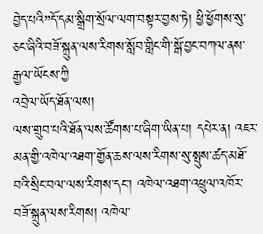བྱེད་པའི”དོ་དམ་སྒྲིག་སྲོལ་ལག་བསྟར་བྱས་ཏེ། ཕྱི་ཕྱོགས་སུ་ཅང་ཞིའི་བཟོ་སྐྲུན་ལས་རིགས་སློབ་གླིང་གི་སྒོ་བྱང་བཀལ་ནས་རྒྱལ་ཡོངས་ཀྱི
འབྲེལ་ཡོད་ཐོན་ལས།
ལས་གྲུབ་པའི་ཐོན་ལས་ཚོགས་པ་ཞིག་ཡིན་པ། དཔེར་ན། འཇར་མན་གྱི་འཁེལ་འཐག་གྱོན་ཆས་ལས་རིགས་སུ་སྤུས་ཚད་མཐོ་བའི་སྲིང་བལ་ལས་རིགས་དང་། འཁེལ་འཐག་འཕྲུལ་འཁོར་བཟོ་སྐྲུན་ལས་རིགས། འཁེལ་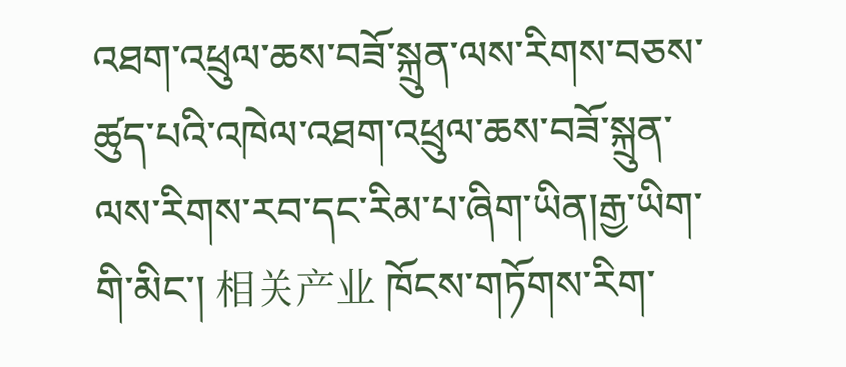འཐག་འཕྲུལ་ཆས་བཟོ་སྐྲུན་ལས་རིགས་བཅས་ཚུད་པའི་འཁེལ་འཐག་འཕྲུལ་ཆས་བཟོ་སྐྲུན་ལས་རིགས་རབ་དང་རིམ་པ་ཞིག་ཡིན།རྒྱ་ཡིག་གི་མིང་། 相关产业 ཁོངས་གཏོགས་རིག་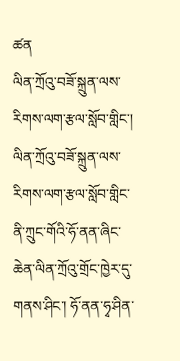ཚན
ལིན་ཀྲོའུ་བཟོ་སྐྲུན་ལས་རིགས་ལག་རྩལ་སློབ་གླིང་།
ལིན་ཀྲོའུ་བཟོ་སྐྲུན་ལས་རིགས་ལག་རྩལ་སློབ་གླིང་ནི་ཀྲུང་གོའི་ཧོ་ནན་ཞིང་ཆེན་ལིན་ཀྲོའུ་གྲོང་ཁྱེར་དུ་གནས་ཤིང་། ཧོ་ནན་ཧྭ་ཤིན་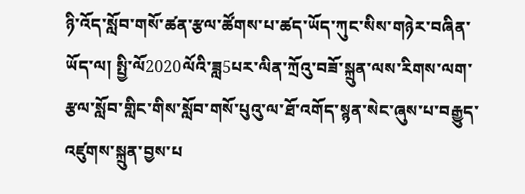ཉི་འོད་སློབ་གསོ་ཚན་རྩལ་ཚོགས་པ་ཚད་ཡོད་ཀུང་སིས་གཉེར་བཞིན་ཡོད་ལ། སྤྱི་ལོ2020ལོའི་ཟླ5པར་ལིན་ཀྲོའུ་བཟོ་སྐྲུན་ལས་རིགས་ལག་རྩལ་སློབ་གླིང་གིས་སློབ་གསོ་པུའུ་ལ་ཐོ་འགོད་སྙན་སེང་ཞུས་པ་བརྒྱུད་འཛུགས་སྐྲུན་བྱས་པ